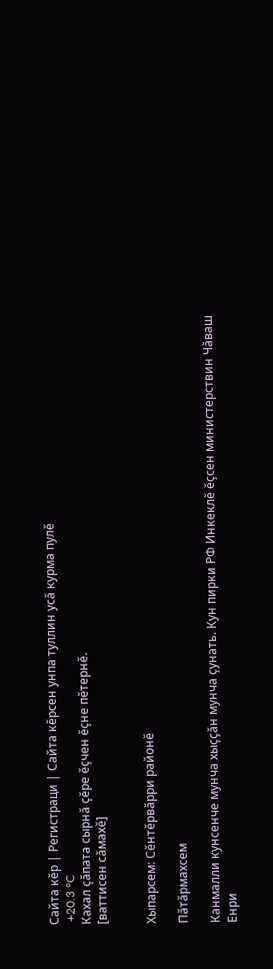Сайта кӗр | Регистраци | Сайта кӗрсен унпа туллин усӑ курма пулӗ
 +20.3 °C
Кахал ҫӑпата сырнӑ ҫӗре ӗҫчен ӗҫне пӗтернӗ.
[ваттисен сӑмахӗ]


Хыпарсем: Сӗнтӗрвӑрри районӗ

Пӑтӑрмахсем

Канмалли кунсенче мунча хыҫҫӑн мунча ҫунать. Кун пирки РФ Инкеклӗ ӗҫсен министерствин Чӑваш Енри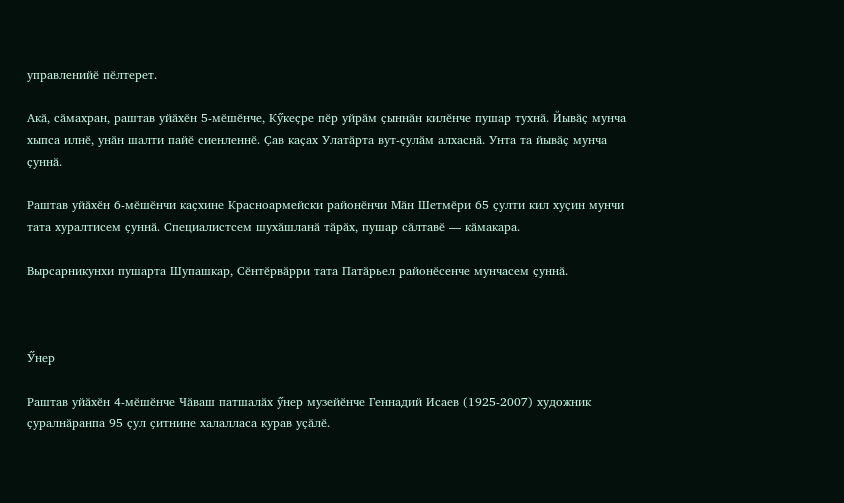управленийӗ пӗлтерет.

Акӑ, сӑмахран, раштав уйӑхӗн 5-мӗшӗнче, Кӳкеҫре пӗр уйрӑм ҫыннӑн килӗнче пушар тухнӑ. Йывӑҫ мунча хыпса илнӗ, унӑн шалти пайӗ сиенленнӗ. Ҫав каҫах Улатӑрта вут-ҫулӑм алхаснӑ. Унта та йывӑҫ мунча ҫуннӑ.

Раштав уйӑхӗн 6-мӗшӗнчи каҫхине Красноармейски районӗнчи Мӑн Шетмӗри 65 ҫулти кил хуҫин мунчи тата хуралтисем ҫуннӑ. Специалистсем шухӑшланӑ тӑрӑх, пушар сӑлтавӗ — кӑмакара.

Вырсарникунхи пушарта Шупашкар, Сӗнтӗрвӑрри тата Патӑрьел районӗсенче мунчасем ҫуннӑ.



Ӳнер

Раштав уйӑхӗн 4-мӗшӗнче Чӑваш патшалӑх ӳнер музейӗнче Геннадий Исаев (1925-2007) художник ҫуралнӑранпа 95 ҫул ҫитнине халалласа курав уҫӑлӗ.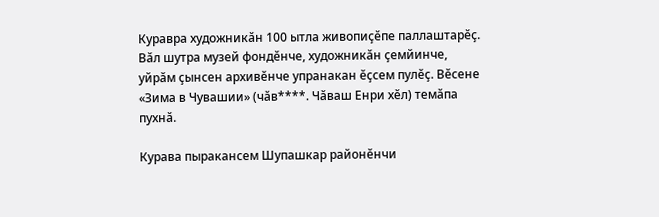Куравра художникӑн 100 ытла живопиҫӗпе паллаштарӗҫ. Вӑл шутра музей фондӗнче, художникӑн ҫемйинче, уйрӑм ҫынсен архивӗнче упранакан ӗҫсем пулӗҫ. Вӗсене «Зима в Чувашии» (чӑв****. Чӑваш Енри хӗл) темӑпа пухнӑ.

Курава пыракансем Шупашкар районӗнчи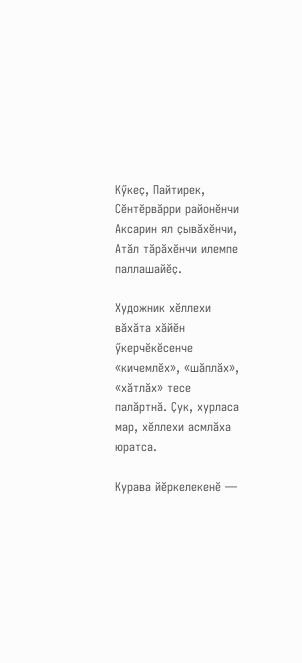Кӳкеҫ, Пайтирек, Сӗнтӗрвӑрри районӗнчи Аксарин ял ҫывӑхӗнчи, Атӑл тӑрӑхӗнчи илемпе паллашайӗҫ.

Художник хӗллехи вӑхӑта хӑйӗн ӳкерчӗкӗсенче «кичемлӗх», «шӑплӑх», «хӑтлӑх» тесе палӑртнӑ. Ҫук, хурласа мар, хӗллехи асмлӑха юратса.

Курава йӗркелекенӗ —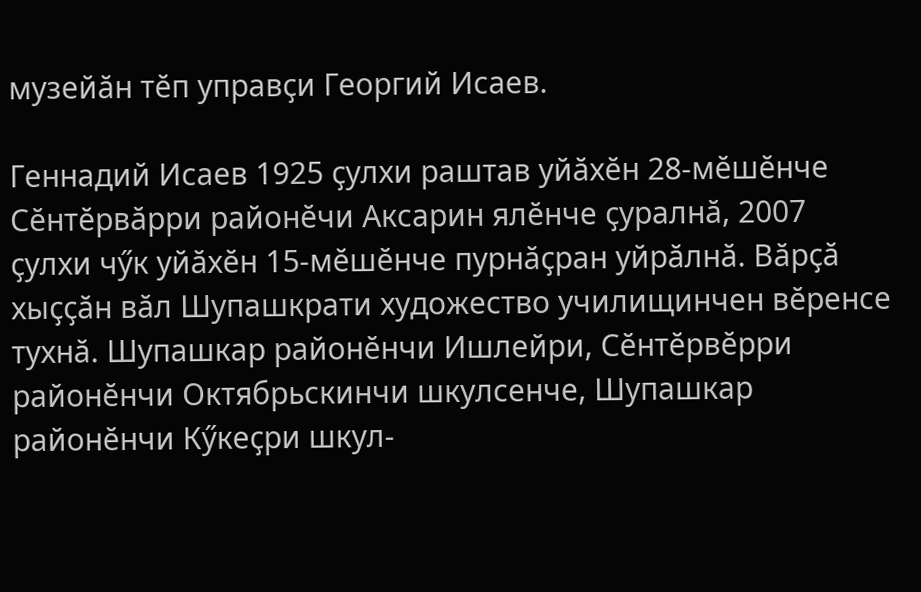музейӑн тӗп управҫи Георгий Исаев.

Геннадий Исаев 1925 ҫулхи раштав уйӑхӗн 28-мӗшӗнче Сӗнтӗрвӑрри районӗчи Аксарин ялӗнче ҫуралнӑ, 2007 ҫулхи чӳк уйӑхӗн 15-мӗшӗнче пурнӑҫран уйрӑлнӑ. Вӑрҫӑ хыҫҫӑн вӑл Шупашкрати художество училищинчен вӗренсе тухнӑ. Шупашкар районӗнчи Ишлейри, Сӗнтӗрвӗрри районӗнчи Октябрьскинчи шкулсенче, Шупашкар районӗнчи Кӳкеҫри шкул-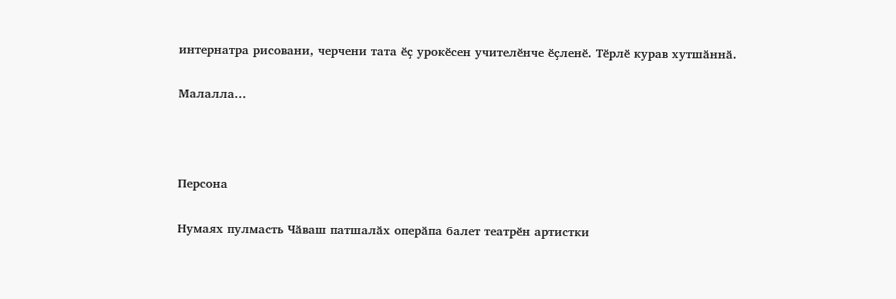интернатра рисовани, черчени тата ӗҫ урокӗсен учителӗнче ӗҫленӗ. Тӗрлӗ курав хутшӑннӑ.

Малалла...



Персона

Нумаях пулмасть Чӑваш патшалӑх оперӑпа балет театрӗн артистки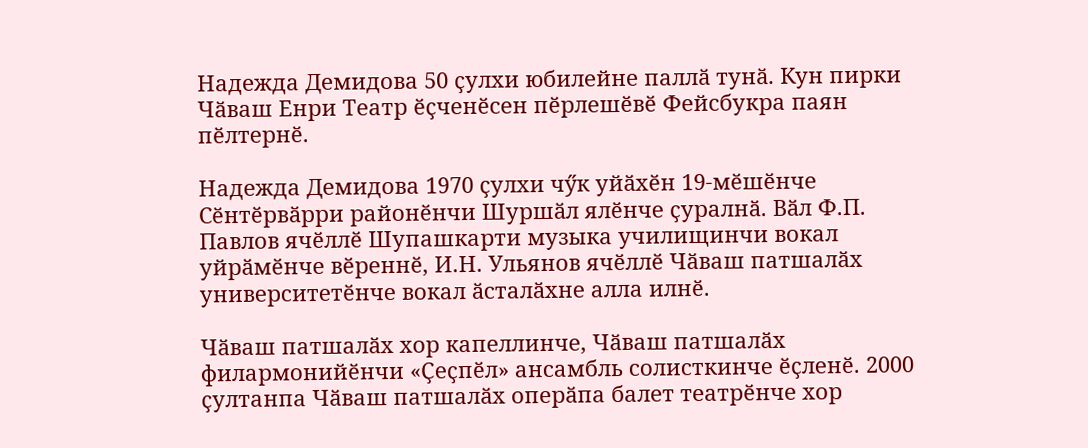Надежда Демидова 50 ҫулхи юбилейне паллӑ тунӑ. Кун пирки Чӑваш Енри Театр ӗҫченӗсен пӗрлешӗвӗ Фейсбукра паян пӗлтернӗ.

Надежда Демидова 1970 ҫулхи чӳк уйӑхӗн 19-мӗшӗнче Сӗнтӗрвӑрри районӗнчи Шуршӑл ялӗнче ҫуралнӑ. Вӑл Ф.П. Павлов ячӗллӗ Шупашкарти музыка училищинчи вокал уйрӑмӗнче вӗреннӗ, И.Н. Ульянов ячӗллӗ Чӑваш патшалӑх университетӗнче вокал ӑсталӑхне алла илнӗ.

Чӑваш патшалӑх хор капеллинче, Чӑваш патшалӑх филармонийӗнчи «Ҫеҫпӗл» ансамбль солисткинче ӗҫленӗ. 2000 ҫултанпа Чӑваш патшалӑх оперӑпа балет театрӗнче хор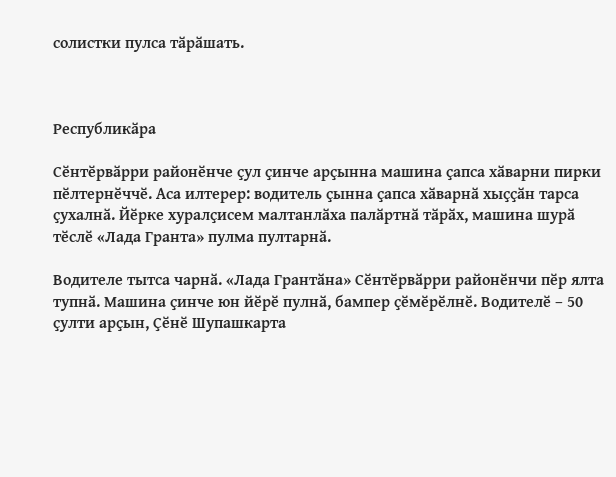солистки пулса тӑрӑшать.



Республикӑра

Сӗнтӗрвӑрри районӗнче ҫул ҫинче арҫынна машина ҫапса хӑварни пирки пӗлтернӗччӗ. Аса илтерер: водитель ҫынна ҫапса хӑварнӑ хыҫҫӑн тарса ҫухалнӑ. Йӗрке хуралҫисем малтанлӑха палӑртнӑ тӑрӑх, машина шурӑ тӗслӗ «Лада Гранта» пулма пултарнӑ.

Водителе тытса чарнӑ. «Лада Грантӑна» Сӗнтӗрвӑрри районӗнчи пӗр ялта тупнӑ. Машина ҫинче юн йӗрӗ пулнӑ, бампер ҫӗмӗрӗлнӗ. Водителӗ – 50 ҫулти арҫын, Ҫӗнӗ Шупашкарта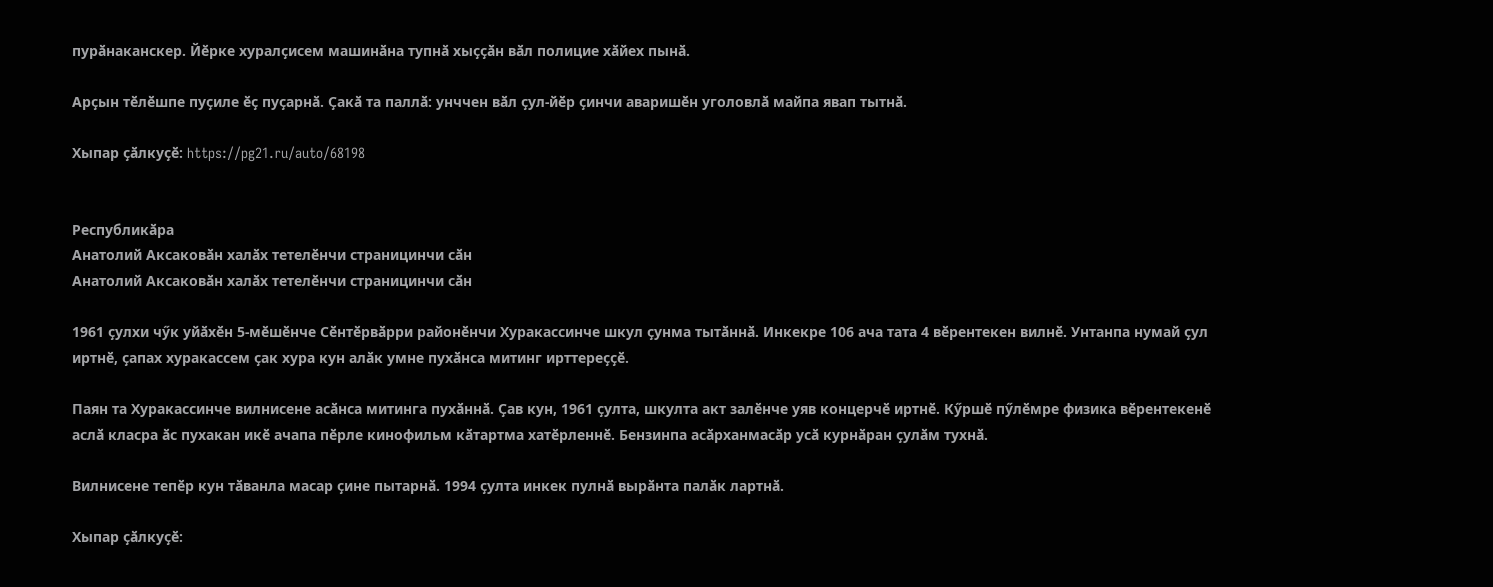пурӑнаканскер. Йӗрке хуралҫисем машинӑна тупнӑ хыҫҫӑн вӑл полицие хӑйех пынӑ.

Арҫын тӗлӗшпе пуҫиле ӗҫ пуҫарнӑ. Ҫакӑ та паллӑ: унччен вӑл ҫул-йӗр ҫинчи аваришӗн уголовлӑ майпа явап тытнӑ.

Хыпар ҫӑлкуҫӗ: https://pg21.ru/auto/68198


Республикӑра
Анатолий Аксаковӑн халӑх тетелӗнчи страницинчи сӑн
Анатолий Аксаковӑн халӑх тетелӗнчи страницинчи сӑн

1961 ҫулхи чӳк уйӑхӗн 5-мӗшӗнче Сӗнтӗрвӑрри районӗнчи Хуракассинче шкул ҫунма тытӑннӑ. Инкекре 106 ача тата 4 вӗрентекен вилнӗ. Унтанпа нумай ҫул иртнӗ, ҫапах хуракассем ҫак хура кун алӑк умне пухӑнса митинг ирттереҫҫӗ.

Паян та Хуракассинче вилнисене асӑнса митинга пухӑннӑ. Ҫав кун, 1961 ҫулта, шкулта акт залӗнче уяв концерчӗ иртнӗ. Кӳршӗ пӳлӗмре физика вӗрентекенӗ аслӑ класра ӑс пухакан икӗ ачапа пӗрле кинофильм кӑтартма хатӗрленнӗ. Бензинпа асӑрханмасӑр усӑ курнӑран ҫулӑм тухнӑ.

Вилнисене тепӗр кун тӑванла масар ҫине пытарнӑ. 1994 ҫулта инкек пулнӑ вырӑнта палӑк лартнӑ.

Хыпар ҫӑлкуҫӗ: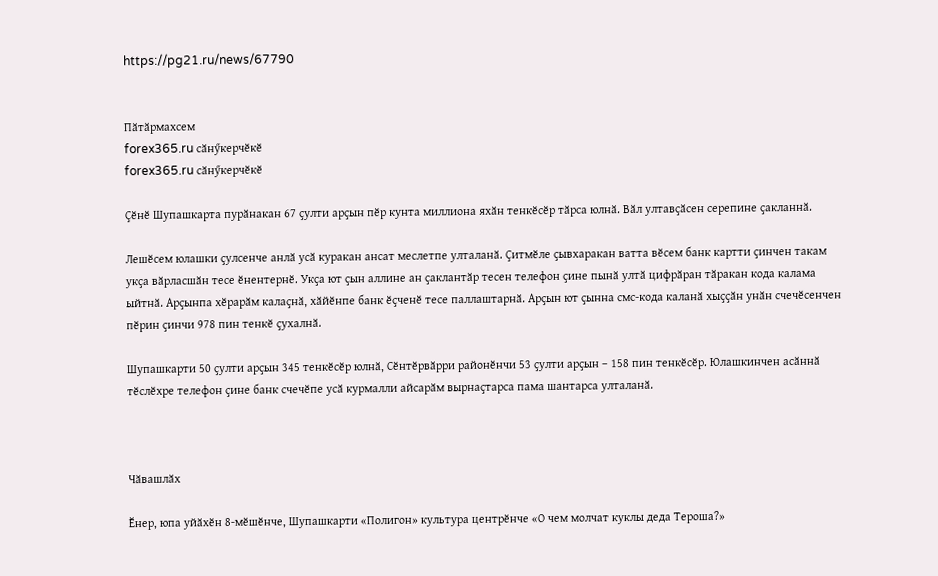https://pg21.ru/news/67790


Пӑтӑрмахсем
forex365.ru сӑнӳкерчӗкӗ
forex365.ru сӑнӳкерчӗкӗ

Ҫӗнӗ Шупашкарта пурӑнакан 67 ҫулти арҫын пӗр кунта миллиона яхӑн тенкӗсӗр тӑрса юлнӑ. Вӑл ултавҫӑсен серепине ҫакланнӑ.

Лешӗсем юлашки ҫулсенче анлӑ усӑ куракан ансат меслетпе улталанӑ. Ҫитмӗле ҫывхаракан ватта вӗсем банк картти ҫинчен такам укҫа вӑрласшӑн тесе ӗнентернӗ. Укҫа ют ҫын аллине ан ҫаклантӑр тесен телефон ҫине пынӑ ултӑ цифрӑран тӑракан кода калама ыйтнӑ. Арҫынпа хӗрарӑм калаҫнӑ, хӑйӗнпе банк ӗҫченӗ тесе паллаштарнӑ. Арҫын ют ҫынна смс-кода каланӑ хыҫҫӑн унӑн счечӗсенчен пӗрин ҫинчи 978 пин тенкӗ ҫухалнӑ.

Шупашкарти 50 ҫулти арҫын 345 тенкӗсӗр юлнӑ, Сӗнтӗрвӑрри районӗнчи 53 ҫулти арҫын – 158 пин тенкӗсӗр. Юлашкинчен асӑннӑ тӗслӗхре телефон ҫине банк счечӗпе усӑ курмалли айсарӑм вырнаҫтарса пама шантарса улталанӑ.



Чӑвашлӑх

Ӗнер, юпа уйӑхӗн 8-мӗшӗнче, Шупашкарти «Полигон» культура центрӗнче «О чем молчат куклы деда Тероша?»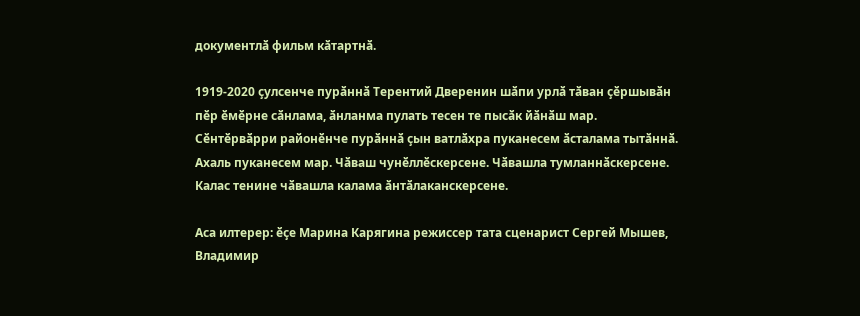документлӑ фильм кӑтартнӑ.

1919-2020 ҫулсенче пурӑннӑ Терентий Дверенин шӑпи урлӑ тӑван ҫӗршывӑн пӗр ӗмӗрне сӑнлама, ӑнланма пулать тесен те пысӑк йӑнӑш мар. Сӗнтӗрвӑрри районӗнче пурӑннӑ ҫын ватлӑхра пуканесем ӑсталама тытӑннӑ. Ахаль пуканесем мар. Чӑваш чунӗллӗскерсене. Чӑвашла тумланнӑскерсене. Калас тенине чӑвашла калама ӑнтӑлаканскерсене.

Аса илтерер: ӗҫе Марина Карягина режиссер тата сценарист Сергей Мышев, Владимир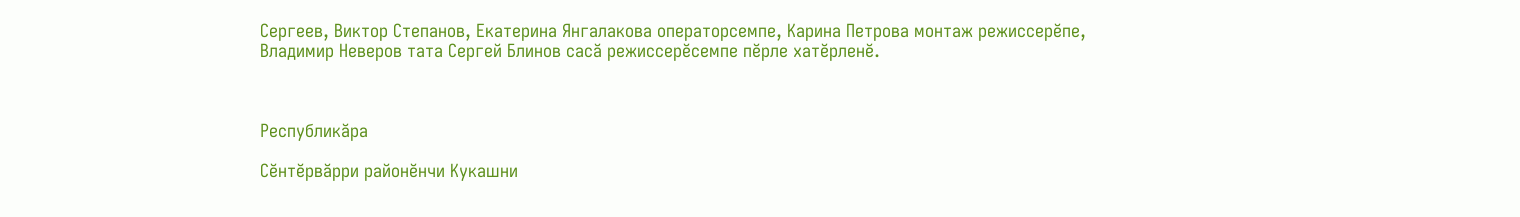Сергеев, Виктор Степанов, Екатерина Янгалакова операторсемпе, Карина Петрова монтаж режиссерӗпе, Владимир Неверов тата Сергей Блинов сасӑ режиссерӗсемпе пӗрле хатӗрленӗ.



Республикӑра

Сӗнтӗрвӑрри районӗнчи Кукашни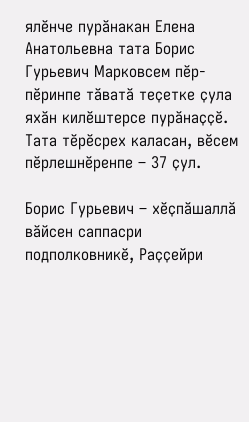ялӗнче пурӑнакан Елена Анатольевна тата Борис Гурьевич Марковсем пӗр-пӗринпе тӑватӑ теҫетке ҫула яхӑн килӗштерсе пурӑнаҫҫӗ. Тата тӗрӗсрех каласан, вӗсем пӗрлешнӗренпе – 37 ҫул.

Борис Гурьевич – хӗҫпӑшаллӑ вӑйсен саппасри подполковникӗ, Раҫҫейри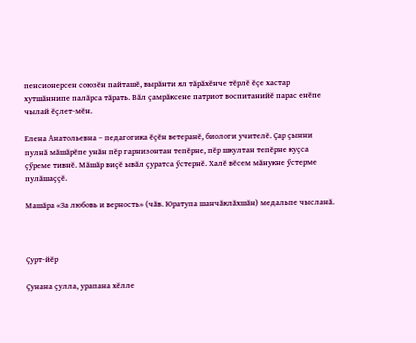пенсионерсен союзӗн пайташӗ, вырӑнти ял тӑрӑхӗнче тӗрлӗ ӗҫе хастар хутшӑннипе палӑрса тӑрать. Вӑл ҫамрӑксене патриот воспитанийӗ парас енӗпе чылай ӗҫлет-мӗн.

Елена Анатольевна – педагогика ӗҫӗн ветеранӗ, биологи учителӗ. Ҫар ҫынни пулнӑ мӑшӑрӗпе унӑн пӗр гарнизонтан тепӗрне, пӗр шкултан тепӗрне куҫса ҫӳреме тивнӗ. Мӑшӑр виҫӗ ывӑл ҫуратса ӳстернӗ. Халӗ вӗсем мӑнукне ӳстерме пулӑшаҫҫӗ.

Машӑра «За любовь и верность» (чӑв. Юратупа шанчӑклӑхшӑн) медальпе чысланӑ.



Ҫурт-йӗр

Ҫунана ҫулла, урапана хӗлле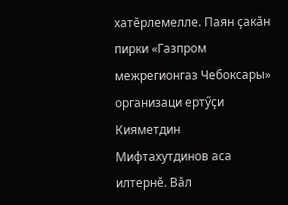хатӗрлемелле. Паян ҫакӑн пирки «Газпром межрегионгаз Чебоксары» организаци ертӳҫи Кияметдин Мифтахутдинов аса илтернӗ. Вӑл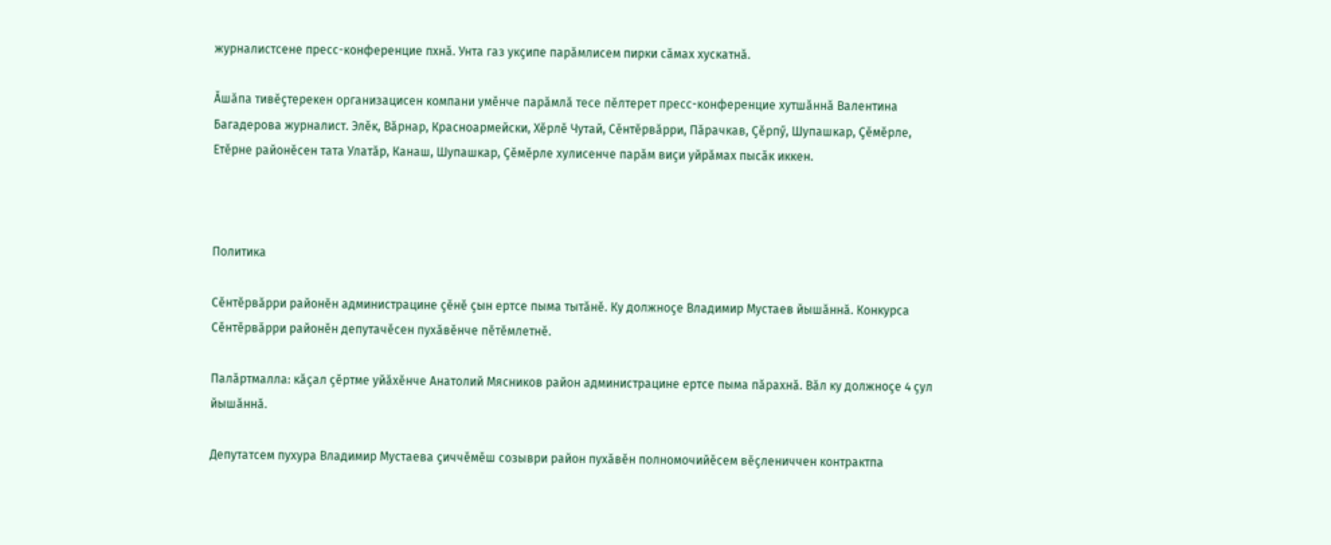журналистсене пресс-конференцие пхнӑ. Унта газ укҫипе парӑмлисем пирки сӑмах хускатнӑ.

Ӑшӑпа тивӗҫтерекен организацисен компани умӗнче парӑмлӑ тесе пӗлтерет пресс-конференцие хутшӑннӑ Валентина Багадерова журналист. Элӗк, Вӑрнар, Красноармейски, Хӗрлӗ Чутай, Сӗнтӗрвӑрри, Пӑрачкав, Ҫӗрпӳ, Шупашкар, Ҫӗмӗрле, Етӗрне районӗсен тата Улатӑр, Канаш, Шупашкар, Ҫӗмӗрле хулисенче парӑм виҫи уйрӑмах пысӑк иккен.



Политика

Сӗнтӗрвӑрри районӗн администрацине ҫӗнӗ ҫын ертсе пыма тытӑнӗ. Ку должноҫе Владимир Мустаев йышӑннӑ. Конкурса Сӗнтӗрвӑрри районӗн депутачӗсен пухӑвӗнче пӗтӗмлетнӗ.

Палӑртмалла: кӑҫал ҫӗртме уйӑхӗнче Анатолий Мясников район администрацине ертсе пыма пӑрахнӑ. Вӑл ку должноҫе 4 ҫул йышӑннӑ.

Депутатсем пухура Владимир Мустаева ҫиччӗмӗш созыври район пухӑвӗн полномочийӗсем вӗҫлениччен контрактпа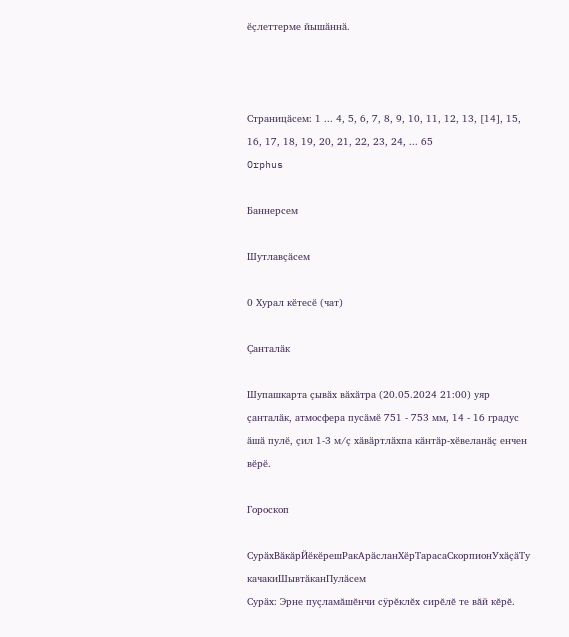ӗҫлеттерме йышӑннӑ.



Страницӑсем: 1 ... 4, 5, 6, 7, 8, 9, 10, 11, 12, 13, [14], 15, 16, 17, 18, 19, 20, 21, 22, 23, 24, ... 65
Orphus

Баннерсем

Шутлавҫӑсем

0 Хурал кӗтесӗ (чат)

Ҫанталӑк

Шупашкарта ҫывӑх вӑхӑтра (20.05.2024 21:00) уяр ҫанталӑк, атмосфера пусӑмӗ 751 - 753 мм, 14 - 16 градус ӑшӑ пулӗ, ҫил 1-3 м/ҫ хӑвӑртлӑхпа кӑнтӑр-хӗвеланӑҫ енчен вӗрӗ.

Гороскоп

СурӑхВӑкӑрЙӗкӗрешРакАрӑсланХӗрТарасаСкорпионУхӑҫӑТу качакиШывтӑканПулӑсем
Сурӑх: Эрне пуçламăшĕнчи сÿрĕклĕх сирĕлĕ те вăй кĕрĕ.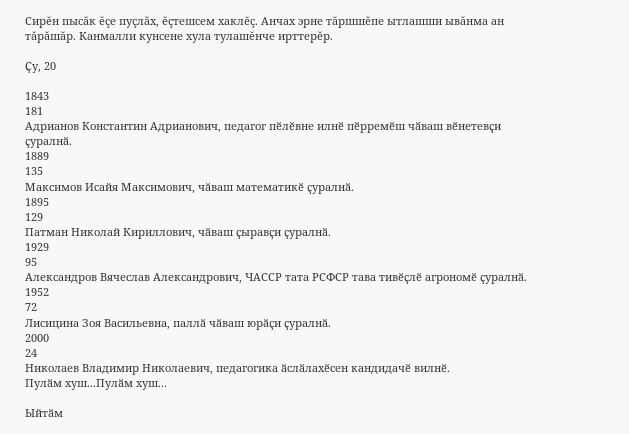Сирĕн пысăк ĕçе пуçлăх, ĕçтешсем хаклĕç. Анчах эрне тăршшĕпе ытлашши ывăнма ан тăрăшăр. Канмалли кунсене хула тулашĕнче ирттерĕр.

Ҫу, 20

1843
181
Адрианов Константин Адрианович, педагог пӗлӗвне илнӗ пӗрремӗш чӑваш вӗнетевҫи ҫуралнӑ.
1889
135
Максимов Исайя Максимович, чӑваш математикӗ ҫуралнӑ.
1895
129
Патман Николай Кириллович, чӑваш ҫыравҫи ҫуралнӑ.
1929
95
Александров Вячеслав Александрович, ЧАССР тата РСФСР тава тивӗҫлӗ агрономӗ ҫуралнӑ.
1952
72
Лисицина Зоя Васильевна, паллӑ чӑваш юрӑҫи ҫуралнӑ.
2000
24
Николаев Владимир Николаевич, педагогика ӑслӑлахӗсен кандидачӗ вилнӗ.
Пулӑм хуш...Пулӑм хуш...

Ыйтӑм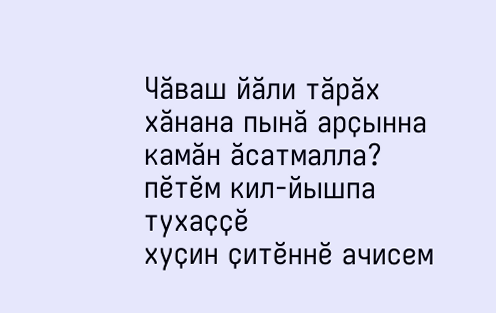Чӑваш йӑли тӑрӑх хӑнана пынӑ арҫынна камӑн ӑсатмалла?
пӗтӗм кил-йышпа тухаҫҫӗ
хуҫин ҫитӗннӗ ачисем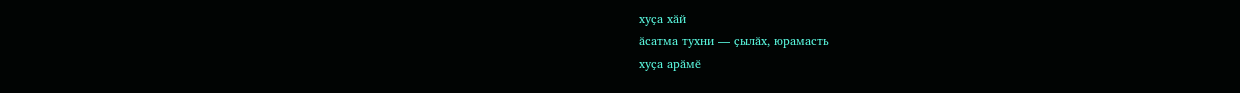хуҫа хӑй
ӑсатма тухни — ҫылӑх, юрамасть
хуҫа арӑмӗ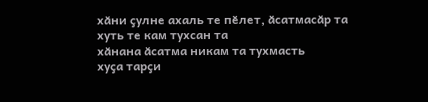хӑни ҫулне ахаль те пӗлет, ӑсатмасӑр та
хуть те кам тухсан та
хӑнана ӑсатма никам та тухмасть
хуҫа тарҫи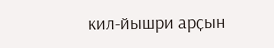кил-йышри арҫын